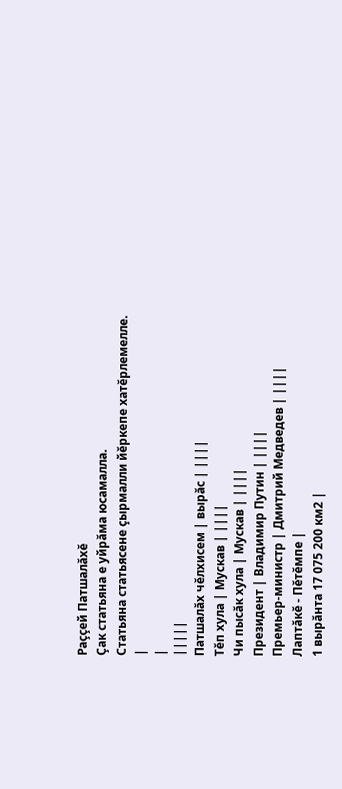Раççей Патшалăхĕ
Çак статьяна е уйрăма юсамалла.
Статьяна статьясене çырмалли йĕркепе хатĕрлемелле.
|
|
|||||
Патшалăх чĕлхисем | вырăс | ||||
Тĕп хула | Мускав | ||||
Чи пысăк хула | Мускав | ||||
Президент | Владимир Путин | ||||
Премьер-министр | Дмитрий Медведев | ||||
Лаптăкĕ - Пĕтĕмпе |
1 вырăнта 17 075 200 км2 |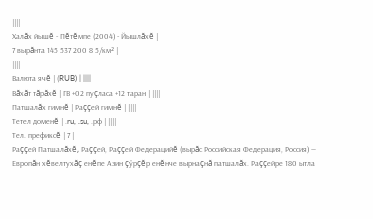||||
Халăх йышĕ - Пĕтĕмпе (2004) - Йышлăхĕ |
7 вырăнта 145 537 200 8 5/км² |
||||
Валюта ячĕ | (RUB) | ||||
Вăхăт тăрăхĕ | ГВ +02 пуçласа +12 таран | ||||
Патшалăх гимнĕ | Раççей гимнĕ | ||||
Тетел доменĕ | .ru, .su, .рф | ||||
Тел. префиксĕ | 7 |
Раççей Патшалăхĕ, Раççей, Раççей Федерацийĕ (вырăс Российская Федерация, Россия) — Европăн хĕвелтухăç енĕпе Азин çӳрçĕр енĕнче вырнаçнă патшалăх. Раççейре 180 ытла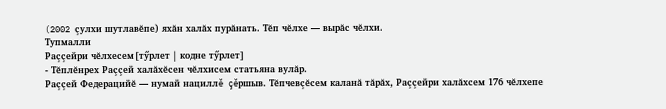(2002 çулхи шутлавĕпе) яхăн халăх пурăнать. Тĕп чĕлхе — вырăс чĕлхи.
Тупмалли
Раççейри чĕлхесем[тӳрлет | кодне тӳрлет]
- Тĕплĕнрех Раççей халăхĕсен чĕлхисем статьяна вулăр.
Раççей Федерацийĕ — нумай нациллĕ çĕршыв. Тĕпчевçĕсем каланă тăрăх, Раççейри халăхсем 176 чĕлхепе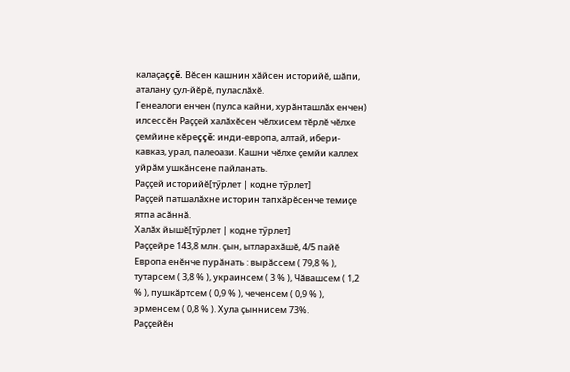калаçаççĕ. Вĕсен кашнин хăйсен историйĕ, шăпи, аталану çул-йĕрĕ, пуласлăхĕ.
Генеалоги енчен (пулса кайни, хурăнташлăх енчен) илсессĕн Раççей халăхĕсен чĕлхисем тĕрлĕ чĕлхе çемйине кĕреççĕ: инди-европа, алтай, ибери-кавказ, урал, палеоази. Кашни чĕлхе çемйи каллех уйрăм ушкăнсене пайланать.
Раççей историйĕ[тӳрлет | кодне тӳрлет]
Раççей патшалăхне историн тапхăрĕсенче темиçе ятпа асăннă.
Халăх йышĕ[тӳрлет | кодне тӳрлет]
Раççейре 143,8 млн. çын, ытларахăшĕ, 4/5 пайĕ Европа енĕнче пурăнать : вырăссем ( 79,8 % ), тутарсем ( 3,8 % ), украинсем ( 3 % ), Чăвашсем ( 1,2 % ), пушкăртсем ( 0,9 % ), чеченсем ( 0,9 % ), эрменсем ( 0,8 % ). Хула çыннисем 73%.
Раççейĕн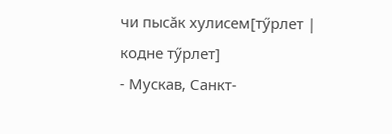чи пысăк хулисем[тӳрлет | кодне тӳрлет]
- Мускав, Санкт-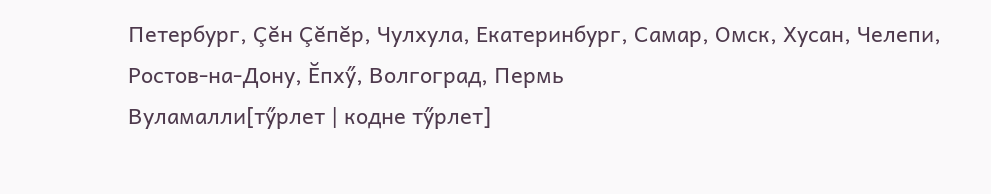Петербург, Çĕн Çĕпĕр, Чулхула, Екатеринбург, Самар, Омск, Хусан, Челепи, Ростов-на-Дону, Ĕпхӳ, Волгоград, Пермь
Вуламалли[тӳрлет | кодне тӳрлет]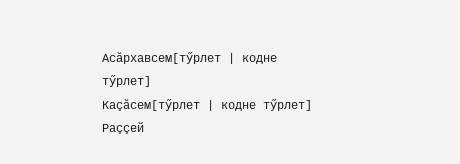Асăрхавсем[тӳрлет | кодне тӳрлет]
Каçăсем[тӳрлет | кодне тӳрлет]
Раççей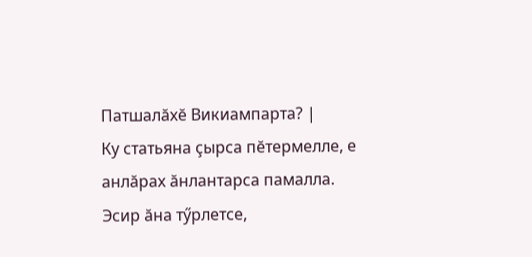Патшалăхĕ Викиампарта? |
Ку статьяна çырса пĕтермелле, е анлăрах ăнлантарса памалла. Эсир ăна тӳрлетсе,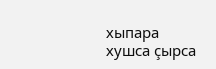хыпара хушса çырса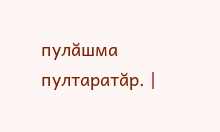пулăшма пултаратăр. |